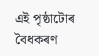এই পৃষ্ঠাটোৰ বৈধকৰণ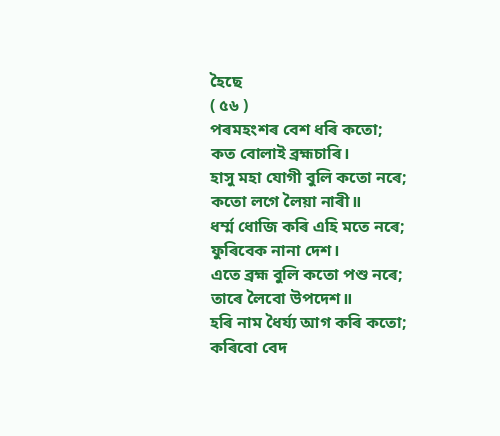হৈছে
( ৫৬ )
পৰমহংশৰ বেশ ধৰি কতো;
কত বোলাই ব্ৰহ্মচাৰি।
হাসু মহা যোগী বুলি কতো নৰে;
কতো লগে লৈয়া নাৰী॥
ধৰ্ম্ম ধোজি কৰি এহি মতে নৰে;
ফুৰিবেক নানা দেশ।
এতে ব্ৰহ্ম বুলি কতো পশু নৰে;
তাৰে লৈবো উপদেশ॥
হৰি নাম ধৈৰ্য্য আগ কৰি কতো;
কৰিবো বেদ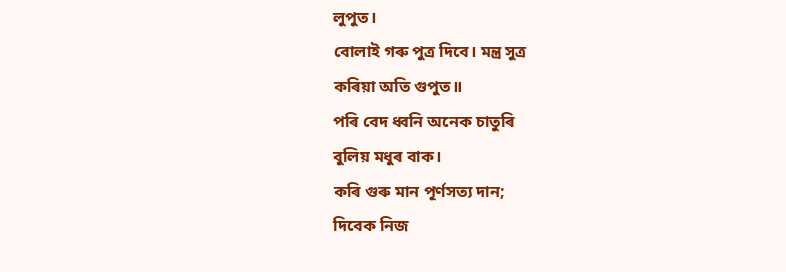লুপুত।
বোলাই গৰু পুত্ৰ দিবে। মন্ত্ৰ সুত্ৰ
কৰিয়া অতি গুপুত॥
পৰি বেদ ধ্বনি অনেক চাতুৰি
বুলিয় মধুৰ বাক।
কৰি গুৰু মান পূৰ্ণসত্য দান;
দিবেক নিজ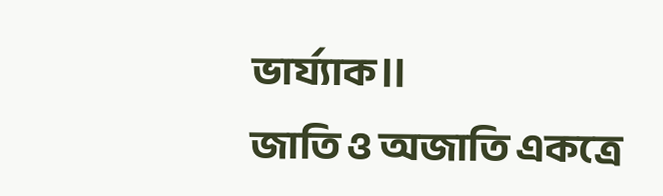ভাৰ্য্যাক॥
জাতি ও অজাতি একত্ৰে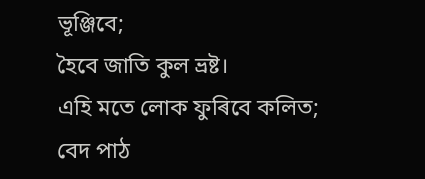ভূঞ্জিবে;
হৈবে জাতি কুল ভ্ৰষ্ট।
এহি মতে লোক ফুৰিবে কলিত;
বেদ পাঠ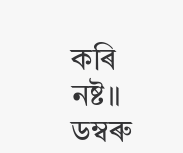কৰি নষ্ট॥
ডম্বৰু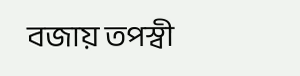বজায় তপস্বী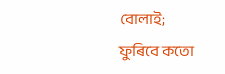বোলাই;
ফুৰিবে কতো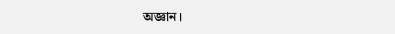অজ্ঞান।